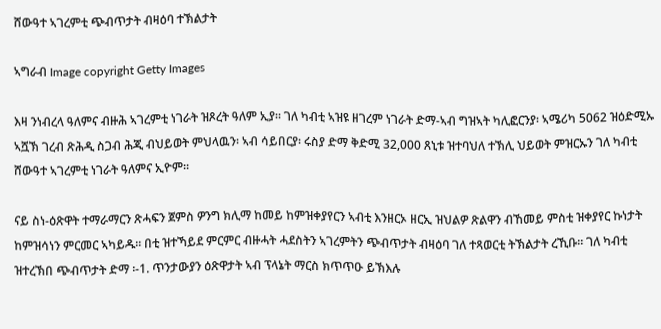ሸውዓተ ኣገረምቲ ጭብጥታት ብዛዕባ ተኽልታት

ኣግራብ Image copyright Getty Images

እዛ ንነብረላ ዓለምና ብዙሕ ኣገረምቲ ነገራት ዝጾረት ዓለም ኢያ። ገለ ካብቲ ኣዝዩ ዘገረም ነገራት ድማ-ኣብ ግዝኣት ካሊፎርንያ፡ ኣሜሪካ 5062 ዝዕድሚኡ ኣሿኽ ገረብ ጽሕዲ ስጋብ ሕጂ ብህይወት ምህላዉን፡ ኣብ ሳይበርያ፡ ሩስያ ድማ ቅድሚ 32,000 ጸኒቱ ዝተባህለ ተኽሊ ህይወት ምዝርኡን ገለ ካብቲ ሸውዓተ ኣገረምቲ ነገራት ዓለምና ኢዮም።

ናይ ስነ-ዕጽዋት ተማራማርን ጽሓፍን ጀምስ ዎንግ ክሊማ ከመይ ከምዝቀያየርን ኣብቲ እንዘርኦ ዘርኢ ዝህልዎ ጽልዋን ብኸመይ ምስቲ ዝቀያየር ኩነታት ከምዝሳነን ምርመር ኣካይዱ። በቲ ዝተኻይደ ምርምር ብዙሓት ሓደስትን ኣገረምትን ጭብጥታት ብዛዕባ ገለ ተጻወርቲ ትኽልታት ረኺቡ። ገለ ካብቲ ዝተረኽበ ጭብጥታት ድማ ፡-1. ጥንታውያን ዕጽዋታት ኣብ ፕላኔት ማርስ ክጥጥዑ ይኽእሉ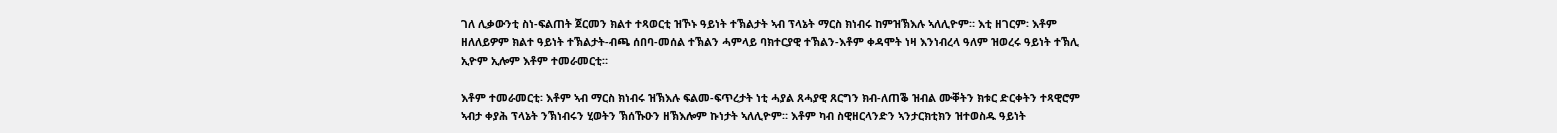ገለ ሊቃውንቲ ስነ-ፍልጠት ጀርመን ክልተ ተጻወርቲ ዝኾኑ ዓይነት ተኽልታት ኣብ ፕላኔት ማርስ ክነብሩ ከምዝኽእሉ ኣለሊዮም። እቲ ዘገርም፡ እቶም ዘለለይዎም ክልተ ዓይነት ተኽልታት-ብጫ ሰበባ-መሰል ተኽልን ሓምላይ ባክተርያዊ ተኽልን-እቶም ቀዳሞት ነዛ እንነብረላ ዓለም ዝወረሩ ዓይነት ተኽሊ ኢዮም ኢሎም እቶም ተመራመርቲ።

እቶም ተመራመርቲ፡ እቶም ኣብ ማርስ ክነብሩ ዝኽእሉ ፍልመ-ፍጥረታት ነቲ ሓያል ጸሓያዊ ጸርግን ክብ-ለጠቕ ዝብል ሙቐትን ክቱር ድርቀትን ተጻዊሮም ኣብታ ቀያሕ ፕላኔት ንኽነብሩን ሂወትን ኽሰኹዑን ዘኽእሎም ኩነታት ኣለሊዮም። እቶም ካብ ስዊዘርላንድን ኣንታርክቲክን ዝተወስዱ ዓይነት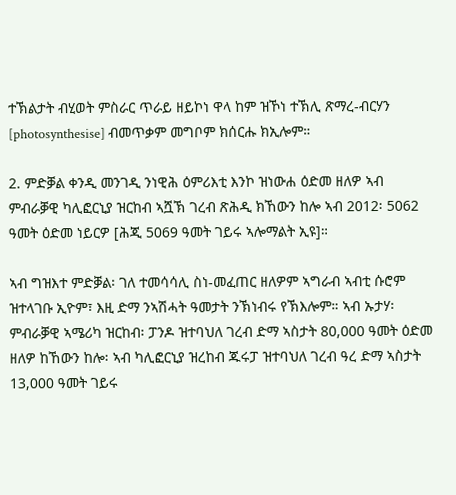ተኽልታት ብሂወት ምስራር ጥራይ ዘይኮነ ዋላ ከም ዝኾነ ተኽሊ ጽማረ-ብርሃን [photosynthesise] ብመጥቃም መግቦም ክሰርሑ ክኢሎም።

2. ምድቓል ቀንዲ መንገዲ ንነዊሕ ዕምሪእቲ እንኮ ዝነውሐ ዕድመ ዘለዎ ኣብ ምብራቓዊ ካሊፎርኒያ ዝርከብ ኣሿኽ ገረብ ጽሕዲ ክኸውን ከሎ ኣብ 2012፡ 5062 ዓመት ዕድመ ነይርዎ [ሕጂ 5069 ዓመት ገይሩ ኣሎማልት ኢዩ]።

ኣብ ግዝእተ ምድቓል፡ ገለ ተመሳሳሊ ስነ-መፈጠር ዘለዎም ኣግራብ ኣብቲ ሱሮም ዝተላገቡ ኢዮም፣ እዚ ድማ ንኣሽሓት ዓመታት ንኽነብሩ የኽእሎም። ኣብ ኡታሃ፡ ምብራቓዊ ኣሜሪካ ዝርከብ፡ ፓንዶ ዝተባህለ ገረብ ድማ ኣስታት 80,000 ዓመት ዕድመ ዘለዎ ከኸውን ከሎ፡ ኣብ ካሊፎርኒያ ዝረከብ ጁሩፓ ዝተባህለ ገረብ ዓረ ድማ ኣስታት 13,000 ዓመት ገይሩ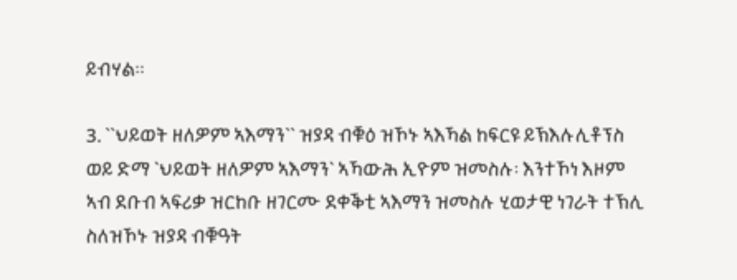ይብሃል።

3. ``ህይወት ዘለዎም ኣእማን`` ዝያዳ ብቑዕ ዝኾኑ ኣእኻል ከፍርዩ ይኽእሉሊቶፕስ ወይ ድማ `ህይወት ዘለዎም ኣእማን` ኣኻውሕ ኢዮም ዝመስሉ፡ እንተኾነ እዞም ኣብ ደቡብ ኣፍሪቃ ዝርከቡ ዘገርሙ ደቀቕቲ ኣእማን ዝመስሉ ሂወታዊ ነገራት ተኽሊ ስለዝኾኑ ዝያዳ ብቑዓት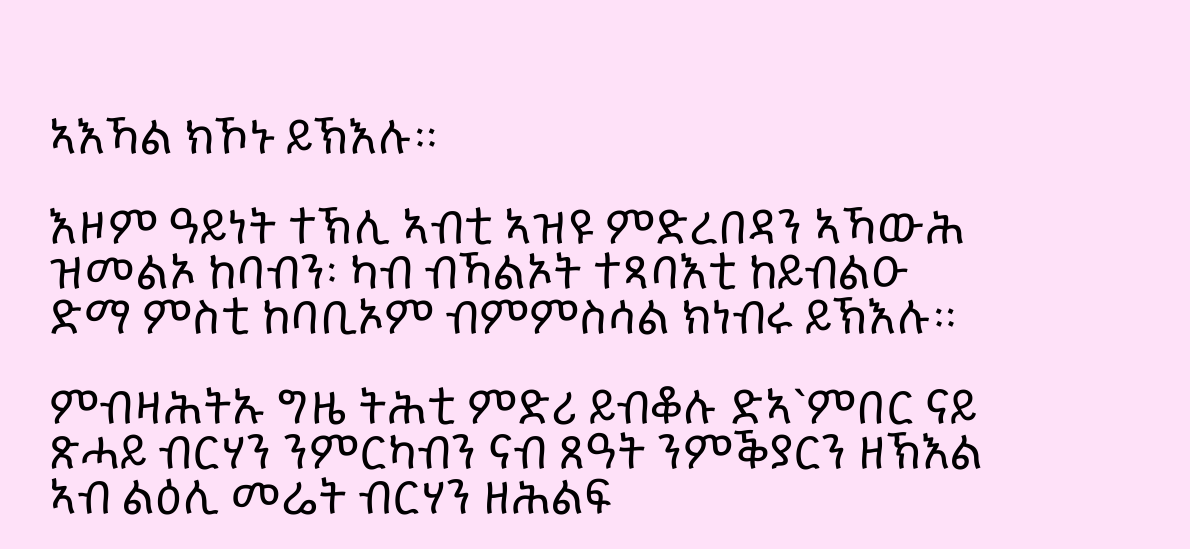ኣእኻል ክኾኑ ይኽእሉ።

እዞም ዓይነት ተኽሊ ኣብቲ ኣዝዩ ምድረበዳን ኣኻውሕ ዝመልኦ ከባብን፡ ካብ ብኻልኦት ተጻባእቲ ከይብልዑ ድማ ምስቲ ከባቢኦም ብምምስሳል ክነብሩ ይኽእሉ።

ምብዛሕትኡ ግዜ ትሕቲ ምድሪ ይብቆሉ ድኣ`ምበር ናይ ጽሓይ ብርሃን ንምርካብን ናብ ጸዓት ንምቕያርን ዘኽእል ኣብ ልዕሊ መሬት ብርሃን ዘሕልፍ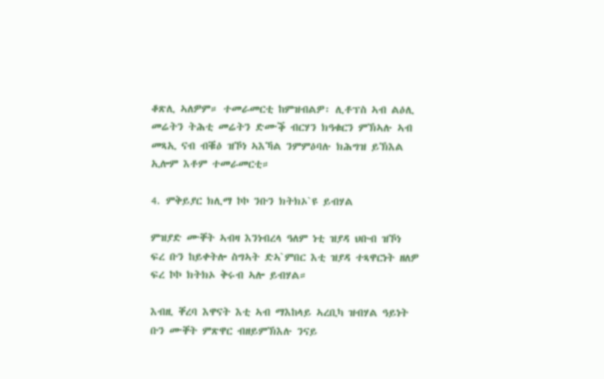ቆጽሊ ኣለዎም። ተመራመርቲ ከምዝብልዎ፡ ሊቶፕስ ኣብ ልዕሊ መሬትን ትሕቲ መሬትን ድሙቕ ብርሃን ክዓቁርን ምኽኣሉ ኣብ መጻኢ ናብ ብቑዕ ዝኾነ ኣእኻል ንምምዕባሉ ክሕግዝ ይኽእል ኢሎም እቶም ተመራመርቲ።

4. ምቅይያር ክሊማ ኮኮ ንቡን ክትክኦ`ዩ ይብሃል

ምዝያድ ሙቐት ኣብዛ እንነብረላ ዓለም ነቲ ዝያዳ ህቡብ ዝኾነ ፍረ ቡን ከይቀትሎ ስግኣት ድኣ`ምበር እቲ ዝያዳ ተጻዋርነት ዘለዎ ፍረ ኮኮ ክትክኦ ቅሩብ ኣሎ ይብሃል።

እብዚ ቐረባ እዋናት እቲ ኣብ ማእከላይ ኣረቢካ ዝብሃል ዓይነት ቡን ሙቐት ምጽዋር ብዘይምኽእሉ ንናይ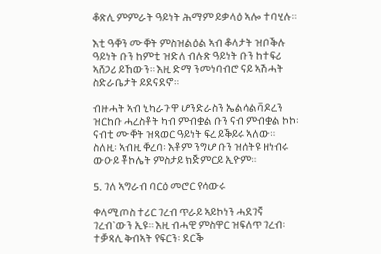ቆጽሊ ምምራት ዓይነት ሕማም ይቃላዕ ኣሎ ተባሂሉ።

እቲ ዓቐን ሙቐት ምስዝልዕል ኣብ ቆላታት ዝቦቕሉ ዓይነት ቡን ከምቲ ዝድለ ብሉጽ ዓይነት ቡን ከተፍሪ ኣሸጋሪ ይኸውን። እዚ ድማ ንመነባብሮ ናይ ኣሽሓት ስድራቤታት ይደናደኖ።

ብዙሓት ኣብ ኒካራጉዋ ሆንድራስን ኤልሳልቫዶረን ዝርከቡ ሓረስቶት ካብ ምብቋል ቡን ናብ ምብቋል ኮኮ፡ ናብቲ ሙቐት ዝጻወር ዓይነት ፍረ ይቕይሩ ኣለው። ስለዚ፡ ኣብዚ ቐረባ፡ እቶም ንግሆ ቡን ዝሰትዩ ዘነብሩ ውዑይ ቾኮሌት ምስታይ ክጅምርይ ኢዮም።

5. ገለ ኣግራብ ባርዕ መሮር የሳውሩ

ቀላሚጦስ ተሪር ገረብ ጥራይ ኣይኮነን ሓደገኛ ገረብ`ውን ኢዩ። እዚ ብሓዊ ምስዋር ዝፍለጥ ገረብ፡ ተቓጻሊ ቅብኣት የፍርን፡ ደርቕ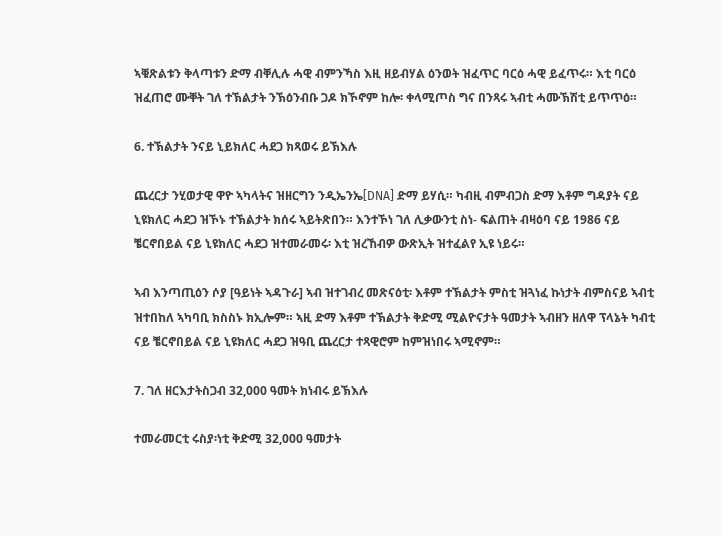ኣቑጽልቱን ቅላጣቱን ድማ ብቐሊሉ ሓዊ ብምንኻስ እዚ ዘይብሃል ዕንወት ዝፈጥር ባርዕ ሓዊ ይፈጥሩ። እቲ ባርዕ ዝፈጠሮ ሙቐት ገለ ተኽልታት ንኽዕንብቡ ጋዶ ክኾኖም ከሎ፡ ቀላሚጦስ ግና በንጻሩ ኣብቲ ሓሙኽሽቲ ይጥጥዕ።

6. ተኽልታት ንናይ ኒይክለር ሓደጋ ክጻወሩ ይኽእሉ

ጨረርታ ንሂወታዊ ዋዮ ኣካላትና ዝዘርግን ንዲኤንኤ[DNA] ድማ ይሃሲ። ካብዚ ብምብጋስ ድማ እቶም ግዳያት ናይ ኒዩክለር ሓደጋ ዝኾኑ ተኽልታት ክሰሩ ኣይትጽበን። እንተኾነ ገለ ሊቃውንቲ ስነ- ፍልጠት ብዛዕባ ናይ 1986 ናይ ቼርኖበይል ናይ ኒዩክለር ሓደጋ ዝተመራመሩ፡ እቲ ዝረኸብዎ ውጽኢት ዝተፈልየ ኢዩ ነይሩ።

ኣብ እንጣጢዕን ሶያ [ዓይነት ኣዳጉራ] ኣብ ዝተገብረ መጽናዕቲ፡ እቶም ተኽልታት ምስቲ ዝጓነፈ ኩነታት ብምስናይ ኣብቲ ዝተበከለ ኣካባቢ ክስስኑ ክኢሎም። ኣዚ ድማ እቶም ተኽልታት ቅድሚ ሚልዮናታት ዓመታት ኣብዘን ዘለዋ ፕላኔት ካብቲ ናይ ቼርኖበይል ናይ ኒዩክለር ሓደጋ ዝዓቢ ጨረርታ ተጻዊሮም ከምዝነበሩ ኣሚኖም።

7. ገለ ዘርእታትስጋብ 32,000 ዓመት ክነብሩ ይኽእሉ

ተመራመርቲ ሩስያ፡ነቲ ቅድሚ 32,000 ዓመታት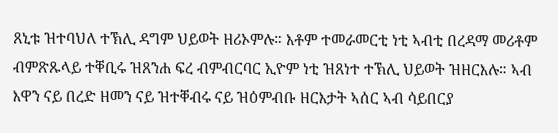ጸኒቱ ዝተባህለ ተኽሊ ዳግም ህይወት ዘሪኦምሉ። እቶም ተመራመርቲ ነቲ ኣብቲ በረዳማ መሪቶም ብምጽጹላይ ተቐቢሩ ዝጸንሐ ፍረ ብምብርባር ኢዮም ነቲ ዝጸነተ ተኽሊ ህይወት ዝዘርእሉ። ኣብ እዋን ናይ በረድ ዘመን ናይ ዝተቐብሩ ናይ ዝዕምብቡ ዘርእታት ኣሰር ኣብ ሳይበርያ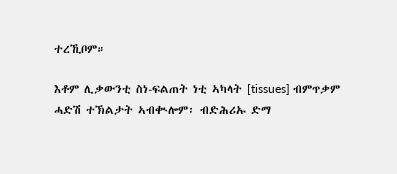ተረኺቦም።

እቶም ሊቃውንቲ ስነ-ፍልጠት ነቲ ኣካላት [tissues] ብምጥቃም ሓድሽ ተኽልታት ኣብቊሎም፡ ብድሕሪኡ ድማ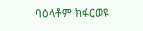ባዕላቶም ክፋርወዩ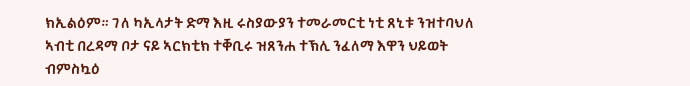ክኢልዕም። ገለ ካኢላታት ድማ እዚ ሩስያውያን ተመራመርቲ ነቲ ጸኒቱ ንዝተባህለ ኣብቲ በረዳማ ቦታ ናይ ኣርክቲክ ተቐቢሩ ዝጸንሐ ተኽሊ ንፈለማ እዋን ህይወት ብምስኳዕ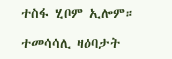ተስፋ ሂቦም ኢሎም።

ተመሳሳሊ ዛዕባታት